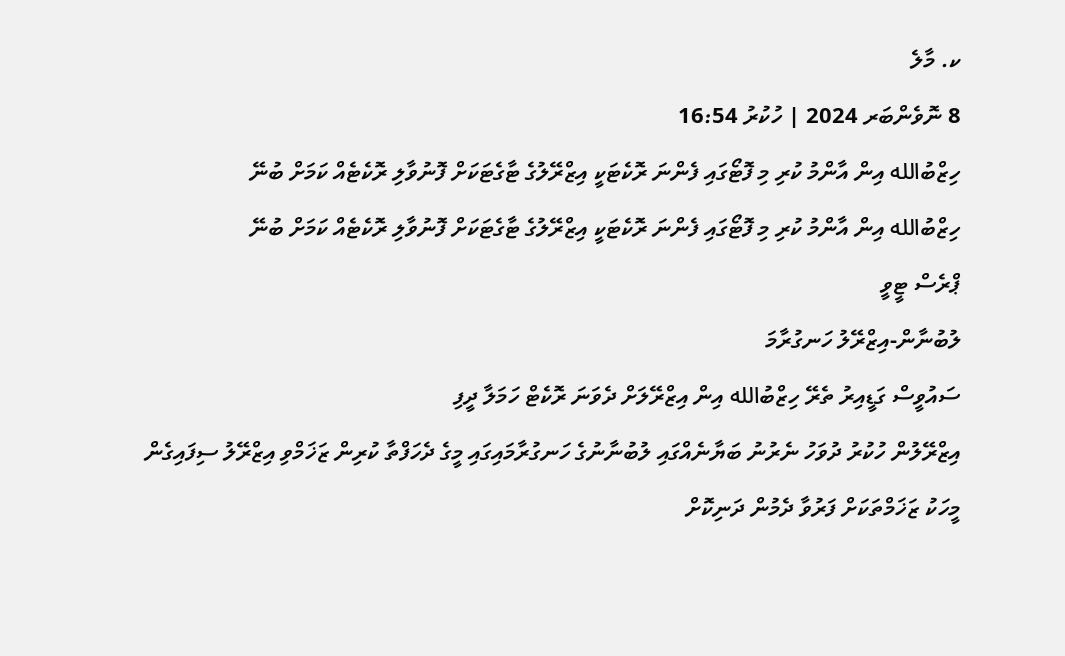ކ. މާލެ
8 ނޮވެންބަރ 2024 | ހުކުރު 16:54
ހިޒްބުالله އިން އާންމު ކުރި މި ފޮޓޯގައި ފެންނަ ރޮކެޓަކީ އިޒްރޭލުގެ ޓާގެޓަކަށް ފޮނުވާލި ރޮކެޓެއް ކަމަށް ބުނޭ
ހިޒްބުالله އިން އާންމު ކުރި މި ފޮޓޯގައި ފެންނަ ރޮކެޓަކީ އިޒްރޭލުގެ ޓާގެޓަކަށް ފޮނުވާލި ރޮކެޓެއް ކަމަށް ބުނޭ
ޕްރެސް ޓީވީ
ލުބުނާން-އިޒްރޭލު ހަނގުރާމަ
ސައުވީސް ގަޑީއިރު ތެރޭ ހިޒްބުالله އިން އިޒްރޭލަށް ދެވަނަ ރޮކެޓް ހަމަލާ ދީފި
އިޒްރޭލުން ހުކުރު ދުވަހު ނެރުނު ބަޔާނެއްގައި ލުބުނާނުގެ ހަނގުރާމައިގައި މީގެ ދެހަފްތާ ކުރިން ޒަޚަމްވި އިޒްރޭލު ސިފައިގެން މީހަކު ޒަޚަމްތަކަށް ފަރުވާ ދެމުން ދަނިކޮށް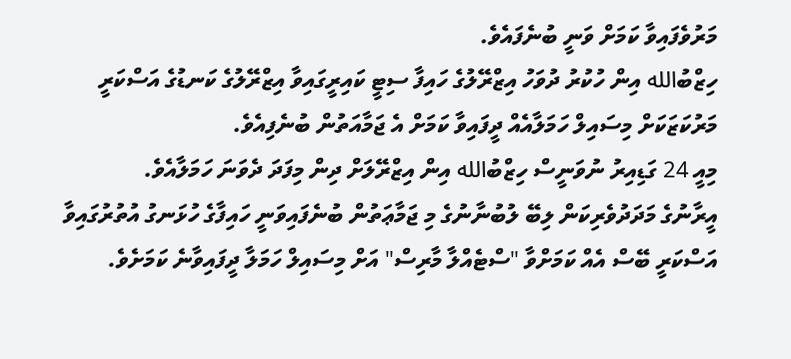މަރުވެފައިވާ ކަމަށް ވަނީ ބުނެފައެވެ.
ހިޒްބުالله އިން ހުކުރު ދުވަހު އިޒްރޭލުގެ ހައިފާ ސިޓީ ކައިރީގައިވާ އިޒްރޭލުގެ ކަނޑުގެ އަސްކަރީ މަރުކަޒަކަށް މިސައިލް ހަމަލާއެއް ދީފައިވާ ކަމަށް އެ ޖަމާއަތުން ބުނެފިއެވެ.
މިއީ 24 ގަޑިއިރު ނުވަނީސް ހިޒްބުالله އިން އިޒްރޭލަށް ދިން މިފަދަ ދެވަނަ ހަމަލާއެވެ.
އީރާނުގެ މަދަދުވެރިކަން ލިބޭ ލުބުނާނުގެ މި ޖަމާޢަތުން ބުނެފައިވަނީ ހައިފާގެ ހުޅަނގު އުތުރުގައިވާ އަސްކަރީ ބޭސް އެއް ކަމަށްވާ "ސްޓެއްލާ މާރިސް" އަށް މިސައިލް ހަމަލާ ދީފައިވާނެ ކަމަށެވެ.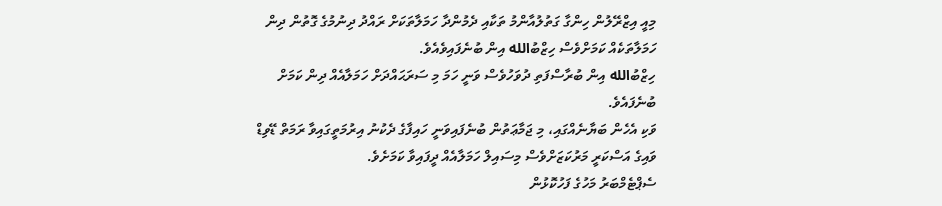މިއީ އިޒްރޭލުން ހިންގާ ގަތުލުއާންމު ތަކާއި ދެމުންދާ ހަމަލާތަކަށް ރައްދު ދިނުމުގެ ގޮތުން ދިން ހަމަލާތަކެއް ކަމަށްވެސް ހިޒްބުالله އިން ބުނެފައިވެއެވެ.
ހިޒްބުالله އިން ބުރާސްފަތި ދުވަހުވެސް ވަނީ ހަމަ މި ސަރަޙައްދަށް ހަމަލާއެއް ދިން ކަމަށް ބުނެފައެވެ.
ވަކި އެހެން ބަޔާނެއްގައި، މި ޖަމާޢަތުން ބުނެފައިވަނީ ހައިފާގެ ދެކުނު އިރުމަތީގައިވާ ރަމަތް ޑޭވިޑް ވައިގެ އަސްކަރީ މަރުކަޒަށްވެސް މިސައިލް ހަމަލާއެއް ދީފައިވާ ކަމަށެވެ.
ސެޕްޓެމްބަރު މަހުގެ ފަހުކޮޅުން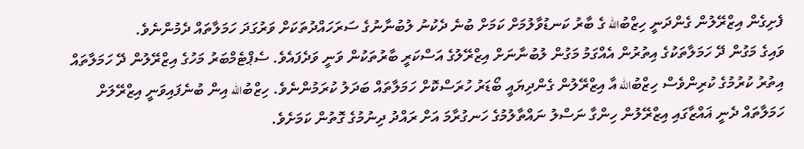ފެށިގެން އިޒްރޭލުން ގެންދަނީ ހިޒްބުالله ގެ ބާރު ކަނޑުވާލުމަށް ކަމަށް ބުނެ ދެކުނު ލުބުނާނުގެ ސަރަހައްދުތަކަށް ވަރުގަދަ ހަމަލާތައް ދެމުންނެވެ.
ވައިގެ މަގުން ދޭ ހަމަލާތަކުގެ އިތުރުން އެއްގަމު މަގުން ލުބުނާނަށް އިޒްރޭލުގެ އަސްކަރީ ބާރުތަކުން ވަނީ ވަދެފައެވެ. ސެޕްޓެމްބަރު މަހުގެ އިޒްރޭލުން ދޭ ހަމަލާތައް އިތުރު ކުރުމުގެ ކުރިންވެސް ހިޒްބުالله އާ އިޒްރޭލުން ގެންދިޔައީ ބޯޑަރު ހުރަސްކޮށް ހަމަލާތައް ބަދަލު ކުރަމުންނެވެ. ހިޒްބުالله އިން ބުނެފައިވަނީ އިޒްރޭލަށް ހަމަލާތައް ދެނީ ޣައްޒާގައި އިޒްރޭލުން ހިންގާ ނަސްލު ނައްތާލުމުގެ ހަނގުރާމަ އަށް ރައްދު ދިނުމުގެ ގޮތުން ކަމަށެވެ.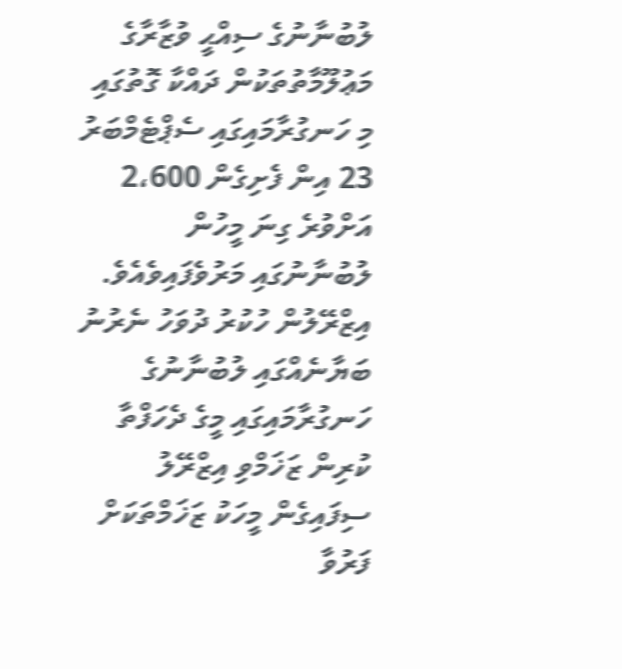ލުބުނާނުގެ ސިއްޙީ ވުޒާރާގެ މަޢުލޫމާތުތަކުން ދައްކާ ގޮތުގައި މި ހަނގުރާމައިގައި ސެޕްޓެމްބަރު 23 އިން ފެށިގެން 2،600 އަށްވުރެ ގިނަ މީހުން ލުބުނާނުގައި މަރުވެފައިވެއެވެ.
އިޒްރޭލުން ހުކުރު ދުވަހު ނެރުނު ބަޔާނެއްގައި ލުބުނާނުގެ ހަނގުރާމައިގައި މީގެ ދެހަފްތާ ކުރިން ޒަޚަމްވި އިޒްރޭލު ސިފައިގެން މީހަކު ޒަޚަމްތަކަށް ފަރުވާ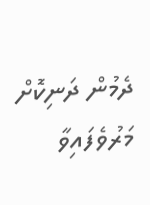ދެމުން ދަނިކޮށް މަރުވެފައިވާ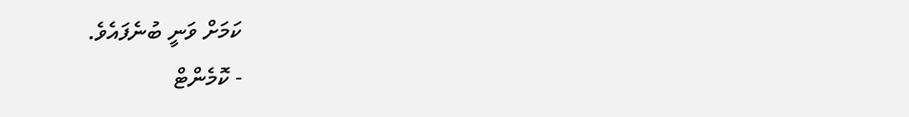ކަމަށް ވަނީ ބުނެފައެވެ.
- ކޮމެންޓް